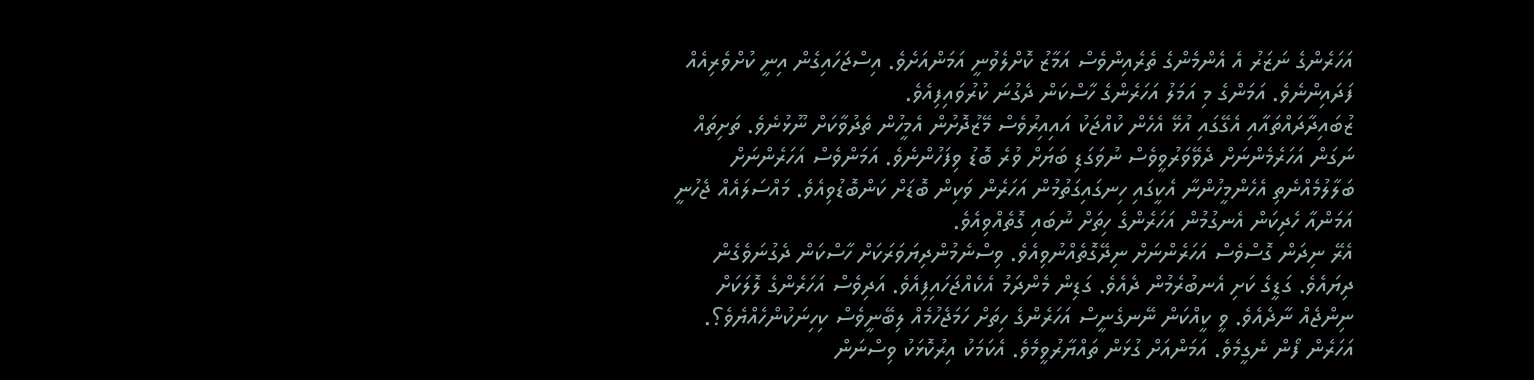އަހަރެންގެ ނަޒަރު އެ އެންމެންގެ ތެރެއިންވެސް އަމާޒު ކޮށްލެވުނީ އަމަންއަށެވެ. އިސްޖަހައިގެން އިނީ ކުށްވެރިއެއް ފަދައިންނެވެ. އަމަންގެ މި އަމަލު އަހަރެންގެ ހާސްކަން ދެގުނަ ކުރުވައިފިއެވެ.
ޒުބައިދާދައްތައާއި އެގޭގައި އުޅޭ އެހެން ކުއްޖަކު އައިއިރުވެސް މޭޒުދޮށުން އެމީހުން ތެދުވާކަށް ނޫޅުނެވެ. ތަށިތައް ނަގަން އަހަރެމެންނަށް ދެވޭވަރުވީވެސް ނުވަގަޑި ބަޔަށް ވުރެ ބޮޑު ވިފަހުންނެވެ. އަމަންވެސް އަހަރެންނަށް ބަލާލުމެއްނެތި އެހެންމީހުންނާ އެކީގައި ހިނގައިގަތުމުން އަހަރެން ވަކިން ބޮޑަށް ކަންބޮޑުވިއެވެ. މައްސަލައެއް ޖެހުނީ އަމަންއާ ހެދިކަން އެނގުމުން އަހަރެންގެ ހިތަށް ނުބައި ގޮތެއްވިއެވެ.
އެރޭ ނިދަން ގޮސްވެސް އަހަރެންނަށް ނިދޭގޮތެއްނުވިއެވެ. ވިސްނެމުންދިޔަވަރަކަށް ހާސްކަން ދެގުނަވެގެން ދިޔައެވެ. ގަޑީގެ ކަށި އެނބުރެމުން ދެއެވެ. ގަޑިން މެންދަމު އެކެއްޖަހައިފިއެވެ. އަދިވެސް އަހަރެންގެ ލޮލަކަށް ނިންޖެއް ނާދެއެވެ. ވީ ކީއްކަން ނޭނގެނީސް އަހަރެންގެ ހިތަށް ހަމަޖެހުމެއް ލިބޭނީވެސް ކިހިނަކުންހެއްޔެވެ؟.
އަހަރެން ފޯން ނެގީމެވެ. އަމަންއަށް ގުޅަން ތައްޔާރުވީމެވެ. އެކަމަކު އިރުކޮޅަކު ވިސްނަން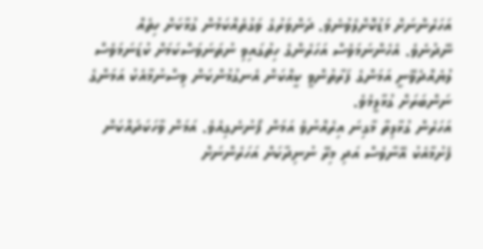އަހަރެންނަށް މަޑުކޮށްލެވުނެވެ. ދަންވަރުގެ ވަގުތެއްކަމުން ގުޅާކަށް ހިތެއް ނޭދުނެވެ. އެހެންނަމަވެސް އަހަރެންގެ ހިތުގައިވި ނުތަނަވަސްކަމަށް ކުޑަނަމަވެސް ލުޔެއްދެވޭނީ އަމަންގެ ފަރާތުންވީ ކީއްކަން އެނގުމުންކަން ވިސްނުމާއެކު އަމަންގެ ނަންބަރަށް ގުޅާލީމެވެ.
އަހަރެން ގުޅާލިތާ މާގިނަ އިރެއްނުވެ އަމަން ފޯނުނެގިއެވެ. އަމަން ވާހަކަދައްކަން ފެށުމާއެކު އޭނާވެސް އަދި މިރޭ ނުނިދާކަށް އަހަރެންނަށް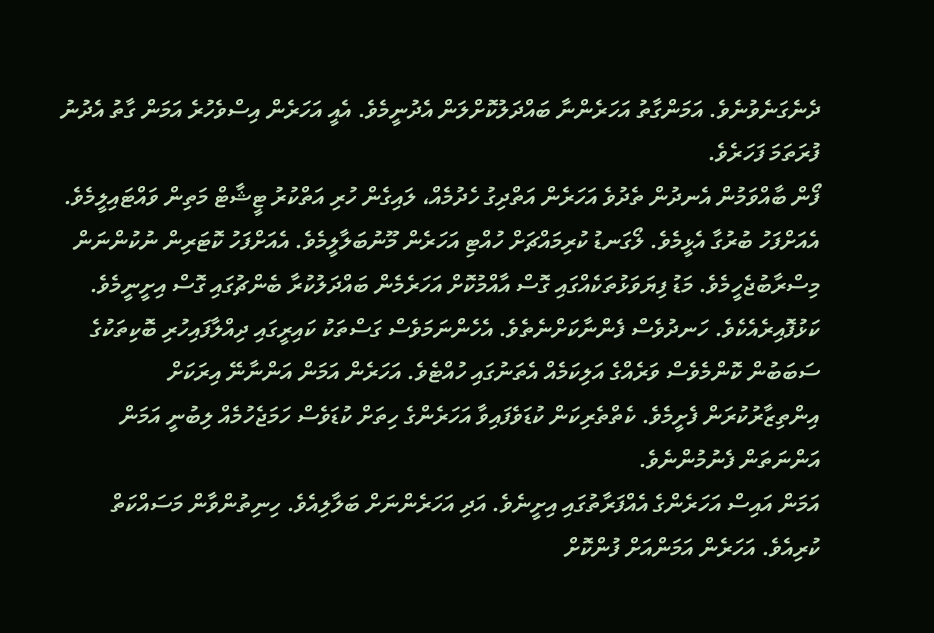ދެނެގަނެވުނެވެ. އަމަންގާތު އަހަރެންނާ ބައްދަލުކޮށްލަން އެދުނީމެވެ. އެއީ އަހަރެން އިސްވެހުރެ އަމަން ގާތު އެދުނު ފުރަތަމަ ފަހަރެވެ.
ފޯން ބާއްވަމުން އެނދުން ތެދުވެ އަހަރެން އަތްދިގު ހެދުމެއް، ލައިގެން ހުރި އަތްކުރު ޓީޝާޓް މަތިން ވައްޓައިލީމެވެ. އެއަށްފަހު ބުރުގާ އެޅީމެވެ. ލޯގަނޑު ކުރިމައްޗަށް ހުއްޓި އަހަރެން މޫނުބަލާލީމެވެ. އެއަށްފަހު ކޮޓަރިން ނުކުންނަން މިސްރާބުޖެހީމެވެ. މަޑު ފިޔަވަޅުތަކެއްގައި ގޮސް އާއްމުކޮށް އަހަރެމެން ބައްދަލުކުރާ ބެންޗުގައި ގޮސް އިށީނީމެވެ. ކަޅުފޮއިރެއެކެވެ. ހަނދުވެސް ފެންނާކަށްނެތެވެ. އެހެންނަމަވެސް ގަސްތަކު ކައިރީގައި ދިއްލާފައިހުރި ބޮކިތަކުގެ ސަބަބުން ކޮންމެވެސް ވަރެއްގެ އަލިކަމެއް އެތަނުގައި ހުއްޓެވެ. އަހަރެން އަމަން އަންނާނޭ އިރަކަށް އިންތިޒާރުކުރަން ފެށީމެވެ. ކެތްތެރިކަން ކުޑަވެފައިވާ އަހަރެންގެ ހިތަށް ކުޑަވެސް ހަމަޖެހުމެއް ލިބުނީ އަމަން އަންނަތަން ފެނުމުންނެވެ.
އަމަން އައިސް އަހަރެންގެ އެއްފަރާތުގައި އިށީނެވެ. އަދި އަހަރެންނަށް ބަލާލިއެވެ. ހިނިތުންވާން މަސައްކަތް ކުރިއެވެ. އަހަރެން އަމަންއަށް ފުންކޮށް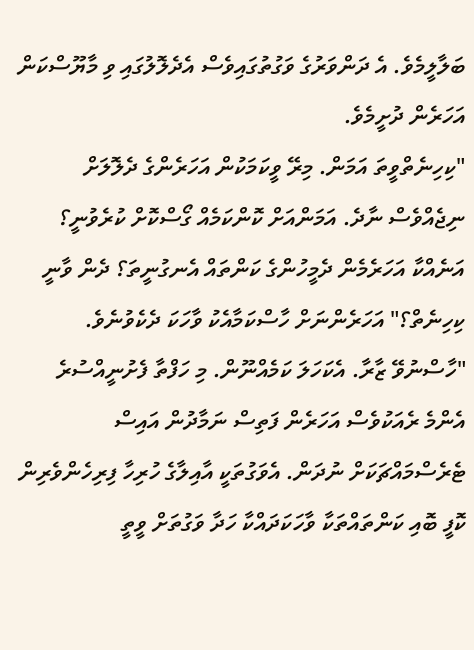ބަލާލީމެވެ. އެ ދަންވަރުގެ ވަގުތުގައިވެސް އެދެލޮލުގައި ވި މާޔޫސްކަން އަހަރެން ދުށީމެވެ.
"ކިހިނެތްވީތަ އަމަން. މިރޭ ވީކަމަކުން އަހަރެންގެ ދެލޮލަށް ނިޖެއްވެސް ނާދެ. އަމަންއަށް ކޮންކަމެއް ގޯސްކޮށް ކުރެވުނީ؟ އަނެއްކާ އަހަރެމެން ދެމީހުންގެ ކަންތައް އެނގުނީތަ؟ ދެން ވާނީ ކިހިނެތް؟" އަހަރެންނަށް ހާސްކަމާއެކު ވާހަކަ ދެކެވުނެވެ.
"ހާސްނުވޭ ޒާރާ. އެކަހަލަ ކަމެއްނޫން. މި ހަފްތާ ފެށުނީއްސުރެ އެންމެ ރެއަކުވެސް އަހަރެން ފަތިސް ނަމާދުން އައިސް ޓެރެސްމައްޗަކަށް ނުދަން. އެވަގުތަކީ އާއިލާގެ ހުރިހާ ފިރިހެންވެރިން ކޮފީ ބޮއި ކަންތައްތަކާ ވާހަކަދައްކާ ހަދާ ވަގުތަށް ވީތީ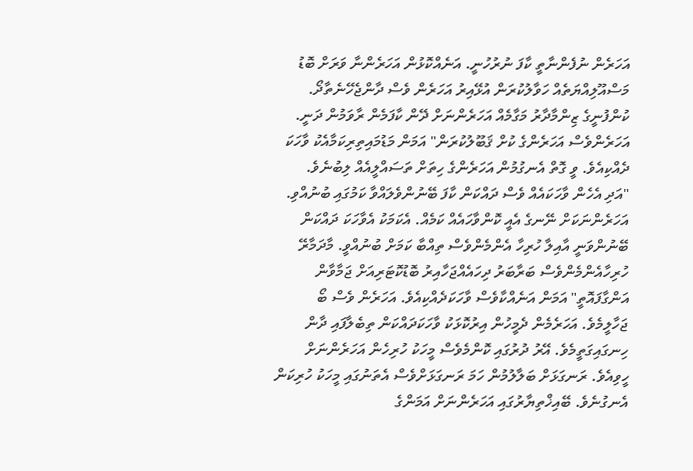އަހަރެން ނުފެންނާތީ ކާފަ ނުރުހުނީ. އަނެއްކޮޅުން އަހަރެންނާ ވަރަށް ބޮޑު މަސްއޫލިއްޔަތެއް ހަވާލުކުރަން އުޅޭއިރު އަހަރެން ވެސް ދާންޖެހޭނެތާދޯ. ކުންފުނީގެ ޒިންމާދާރު މަގާމެއް އަހަރެންނަށް ދޭން ކާފަމެން ރާވަމުން ދަނީ. އަހަރެންވެސް އަހަރެންގެ ކުށް ޤަބޫލުކުރަން" އަމަން މަޑުމައިތިރިކަމާއެކު ވާހަކަ ދެއްކިއެވެ. ވީ ގޮތް އެނގުމުން އަހަރެންގެ ހިތަށް ތަސައްލީއެއް ލިބުނެވެ.
"އަދި އެހެން ވާހަކައެއް ވެސް ދައްކަން ކާފަ ބޭނުންވެލައްވާ ކަމުގައި ބުނުއްވި. އަހަރެންނަކަށް ނޭނގެ އެއީ ކޮންވާހައެއް ކަމެއް. އެކަމަކު އެވާހަކަ ދައްކަން ބޭނުންވަނީ އާއިލާ ހުރިހާ އެންމެންވެސް ތިއްބާ ކަމަށް ބުނުއްވީ. މާދަމާރޭ ހުރިހާއެންމެންވެސް ބަރާބަރު ދިހައެއްޖަހާއިރު ބޮޑުކޮޓަރިއަށް ޖަމާވާން އަންގާފައޮތީ" އަމަން އަނެއްކާވެސް ވާހަކަދެއްކިއެވެ. އަހަރެން ވެސް ބޯ ޖަހާލީމެވެ. އަހަރެމެން ދެމީހުން އިރުކޮޅަކު ވާހަކަދައްކަން ތިބެލާފައި ދާން ހިނގައިގަތީމެވެ. އޭރު ދުރުގައި ކޮންމެވެސް މީހަކު ހުރިހެން އަހަރެންނަށް ހީވިއެވެ. ރަނގަޅަށް ބަލާލުމުން ހަމަ ރަނގަޅަށްވެސް އެތަނުގައި މީހަކު ހުރިކަން އެނގުނެވެ. ބޭއިޚްތިޔާރުގައި އަހަރެންނަށް އަމަންގެ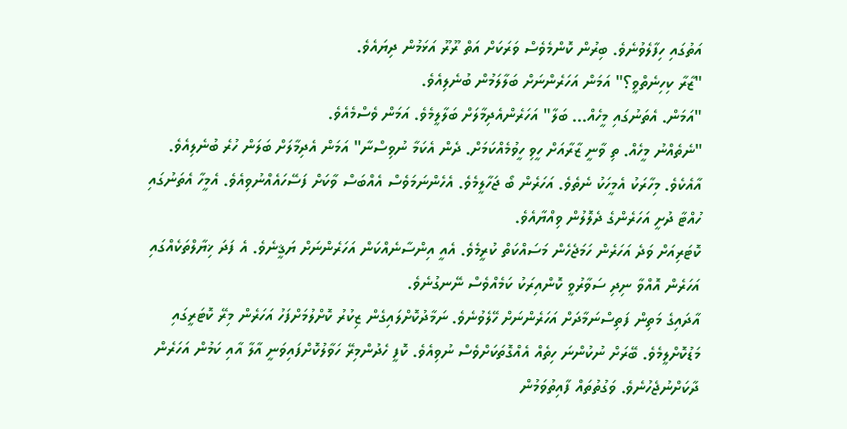އަތުގައި ހިފާލެވުނެވެ. ބިރުން ކޮންމެވެސް ވަރަކަށް އަތް ރޫރޫ އަޅަމުން ދިޔައެވެ.
"ޒާރާ ކިހިނެތްވީ؟" އަމަން އަހަރެންނަށް ބަލާލަމުން ބުނެލިއެވެ.
"އަމަން. އެތަނުގައި މީހެއް... ބަލާ" އަހަރެންއެދިމާލަށް ބަލާލީމެވެ. އަމަން ވެސްމެއެވެ.
"ނެތެއްނު މީހެއް. ތި ވާނީ ޒާރާއަށް ހީވި ހީވުމެއްކަމަށް. ދެން އެކަމާ ނުވިސްނާ" އަމަން އެދިމާލަށް ބަލަން ހުރެ ބުނެލިއެވެ. އާއެކެވެ. މިހާރަކު އެމީހަކު ނެތެވެ. އަހަރެން ބޯ ޖަހާލީމެވެ. އެހެންނަމަވެސް އެއްބަސް ވާކަށް ފަސޭހައެއްނުވިއެވެ. އެމީހާ އެތަނުގައި ހުއްޓާ ދުށީ އަހަރެންގެ ދެލޮލުން ވިއްޔާއެވެ.
ކޮޓަރިއަށް ވަދެ އަހަރެން ހަމަޖެހެން މަސައްކަތް ކުރީމެވެ. އެއީ އިންސާނެއްކަން އަހަރެންނަށް ޔަޤީނެވެ. އެ ފަދަ ޚިޔާލްތަކެއްގައި އަހަރެން އޮއްވާ ނިދި ސަވާރުވީ ކޮންއިރަކު ކަމެއްވެސް ނޭނގުނެވެ.
އާދައިގެ މަތިން ފަތިސްނަމާދަށް އަހަރެންނަށް ހޭލެވުނެވެ. ނަމާދުކޮށްލައިގެން ޒިކުރު ކޮށްލުމަށްފަހު އަހަރެން މިރޭ ކޮޓަރީގައި މަޑުކޮށްލީމެވެ. ބޭރަށް ނުކުންނަ ހިތެއް އެއްގޮތަކަށްވެސް ނުވިއެވެ. ކޮފީ ހެދުންމިރޭ ހަވާލުކޮށްފައިވަނީ އާލާ އާއި ކަމުން އަހަރެން ދާކަށްނުޖެހުނެވެ. ވަގުތުތައް ފާއިތުވަމުން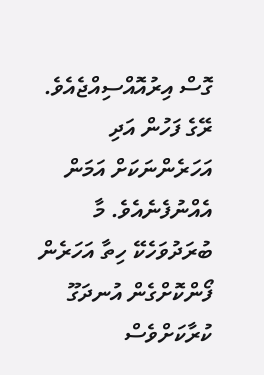ގޮސް އިރުއޮއްސިއްޖެއެވެ. ރޭގެ ފަހުން އަދި އަހަރެންނަކަށް އަމަން އެއްނުފެނެއެވެ. މާ ބުރަދުވަހެކޭ ހިތާ އަހަރެން ފޯންކޮށްގެން އުނދަގޫ ކުރާކަށްވެސް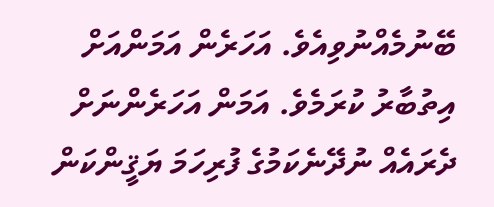ބޭނުމެއްނުވިއެވެ. އަހަރެން އަމަންއަށް އިތުބާރު ކުރަމެވެ. އަމަން އަހަރެންނަށް ދެރައެއް ނުދޭނެކަމުގެ ފުރިހަމަ ޔަޤީންކަން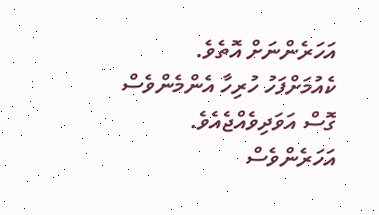އަހަރެންނަށް އޮތެވެ.
ކެއުމަށްފަހު ހުރިހާ އެންމެންވެސް ގޮސް އަވަދިވެއްޖެއެވެ. އަހަރެންވެސް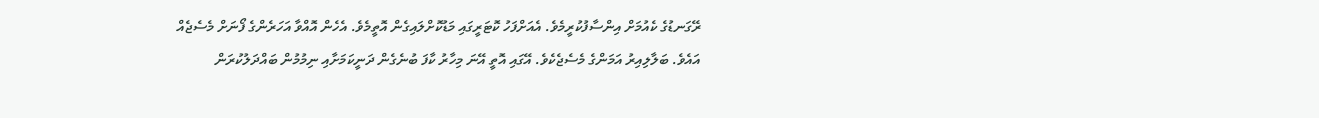ރޭގަނޑުގެ ކެއުމަށް އިންސާފުކުރީމެވެ. އެއަށްފަހު ކޮޓަރީގައި މަޑުކޮށްލައިގެން އޮތީމެވެ. އެހެން އޮއްވާ އަހަރެންގެ ފޯނަށް މެސެޖެއް އައެވެ. ބަލާލިއިރު އަމަންގެ މެސެޖެކެވެ. އޭގައި އޮތީ އޭނަ މިހާރު ކާފަ ބުނެގެން ދަނީކަމަށާއި ނިމުމުން ބައްދަލުކުރަން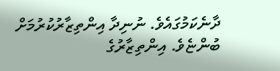ދާނެކަމުގައެވެ. ނުނިދާ އިންތިޒާރުކުރުމަށް ބުންޏެވެ. އިންތިޒާރުގެ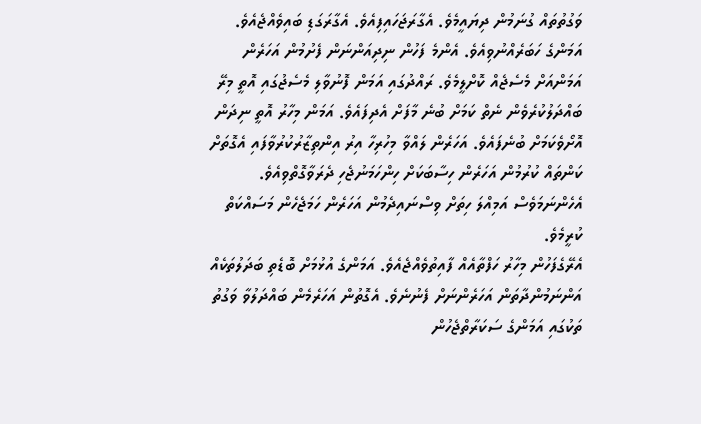ވަގުތުތައް ގުނަމުން ދިޔައީމެވެ. އެގާރަޖަހައިފިއެވެ. އެގާރަގަޑި ބައިވެއްޖެއެވެ. އަމަންގެ ހަބަރެއްނުވިއެވެ. އެންމެ ފަހުން ނިދިއަންނަން ފެށުމުން އަހަރެން އަމަންއަށް މެސެޖެއް ކޮށްލީމެވެ. ރައްދުގައި އަމަން ފޮނުވާލި މެސެޖުގައި އޮތީ މިރޭ ބައްދަލުކުރެވެން ނެތް ކަމަށް ބުނެ މާފަށް އެދިފައެވެ. އަމަން މިހާރު އޮތީ ނިދަން އޮށޯވެކަމަށް ބުނެފައެވެ. އަހަރެން ލައްވާ މިހުރިހާ އިރު އިންތިޒާރުކުރުވާފައި އެގޮތަށް ކަންތައް ކުރުމުން އަހަރެން ހިސާބަކަށް ހިންހަމަނުޖެހި ދެރަވާގޮތްވިއެވެ. އެހެންނަމަވެސް އަމިއްލަ ހިތަށް ވިސްނައިދެމުން އަހަރެން ހަމަޖެހެން މަސައްކަތް ކުރީމެވެ.
އެރޭގެފަހުން މިހާރު ހަފްތާއެއް ފާއިތުވެއްޖެއެވެ. އަމަންގެ އުޅުމަށް ބޮޑެތި ބަދަލުތަކެއް އަންނަމުންދާތަން އަހަރެންނަށް ފެނުނެވެ. އެގޮތުން އަހަރެމެން ބައްދަލުވާ ވަގުތު ތަކުގައި އަމަންގެ ސަކަރާތްޖެހުން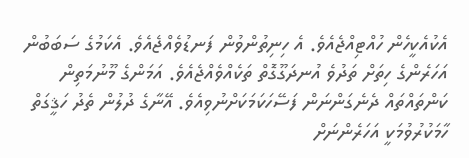އެކުއެކީހެން ހުއްޓިއްޖެއެވެ. އެ ހިނިތުންވުން ފަނޑުވެއްޖެއެވެ. އެކަމުގެ ސަބަބުން އަހަރެންގެ ހިތަށް ތަދުވެ އުނދަގޫގޮތް ތަކެއްވެއްޖެއެވެ. އަމަންގެ މޫނުމަތިން ކަންތައްތައް ދެނެގަންނަން ފަސޭހަކަމަކަށްނުވިއެވެ. އޭނާގެ ދުލުން ތެދު ހަޤީގަތް ހާމަކުރުވުމަކީ އަހަރެންނަށް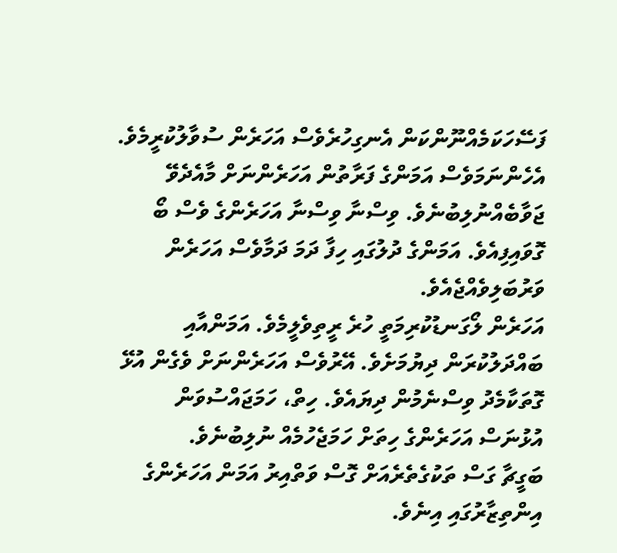ފަސޭހަކަމެއްނޫންކަން އެނގިހުރެވެސް އަހަރެން ސުވާލުކުރީމެވެ. އެހެންނަމަވެސް އަމަންގެ ފަރާތުން އަހަރެންނަށް މާއެދެވޭ ޖަވާބެއްނުލިބުނެވެ. ވިސްނާ ވިސްނާ އަހަރެންގެ ވެސް ބޯ ގޮވައިފިއެވެ. އަމަންގެ ދުލުގައި ހިފާ ދަމަ ދަމާވެސް އަހަރެން ވަރުބަލިވެއްޖެއެވެ.
އަހަރެން ލޯގަނޑުކުރިމަތީ ހުރެ ރީތިވެލީމެވެ. އަމަންއާއި ބައްދަލުކުރަން ދިޔުމަށެވެ. އޭރުވެސް އަހަރެންނަށް ވެގެން އުޅޭ ގޮތަކާމެދު ވިސްނެމުން ދިޔައެވެ. ހިތް، ހަމަޖައްސުވަން އުޅުނަސް އަހަރެންގެ ހިތަށް ހަމަޖެހުމެއް ނުލިބުނެވެ.
ބަގީޗާ ގަސް ތަކުގެތެރެއަށް ގޮސް ވަތްއިރު އަމަން އަހަރެންގެ އިންތިޒާރުގައި އިނެވެ.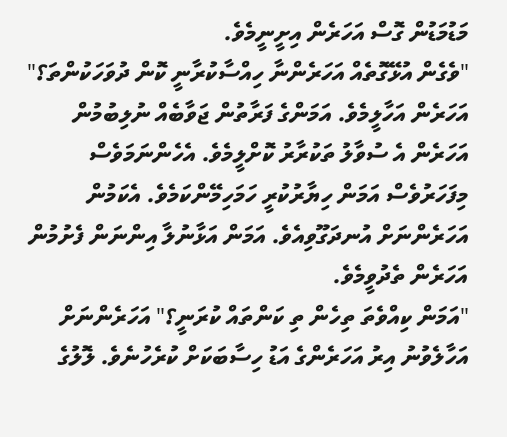މަޑުމަޑުން ގޮސް އަހަރެން އިށީނީމެވެ.
"ވެގެން އުޅޭގޮތެއް އަހަރެންނާ ހިއްސާކުރާނީ ކޮން ދުވަހަކުންތަ؟" އަހަރެން އަހާލީމެވެ. އަމަންގެ ފަރާތުން ޖަވާބެއް ނުލިބުމުން އަހަރެން އެ ސުވާލު ތަކުރާރު ކޮށްލީމެވެ. އެހެންނަމަވެސް މިފަހަރުވެސް އަމަން ހިޔާރުކުރީ ހަމަހިމޭންކަމެވެ. އެކަމުން އަހަރެންނަށް އުނދަގޫވިއެވެ. އަމަން އަޅާނުލާ އިންނަން ފެށުމުން އަހަރެން ތެދުވީމެވެ.
"އަމަން ކިއްވެތަ ތިހެން ތި ކަންތައް ކުރަނީ؟" އަހަރެންނަށް އަހާލެވުނު އިރު އަހަރެންގެ އަޑު ހިސާބަކަށް ކުރެހުނެވެ. ލޮލުގެ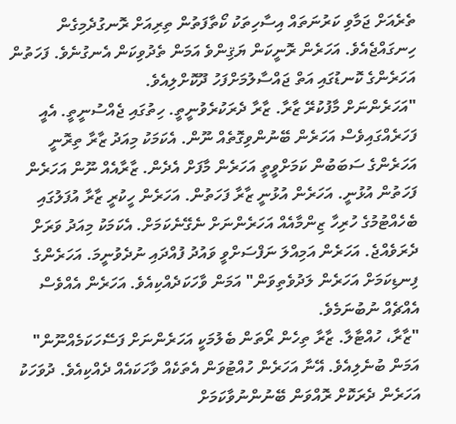ތެރެއަށް ޖަމާވި ކަރުނަތައް އިސާހިތަކު ކޯތާފަތުން ތިރިއަށް ރޮނގުދެމިގެން ހިނގައްޖެއެވެ. އަހަރެން ރޮނީކަން ޔަޤިންވެ އަމަން ތެދުވިކަން އެނގުނެވެ. ފަހަތުން އަހަރެންގެ ކޮނޑުގައި އަތް ޖައްސާލުމަށްފަހު ދޫކޮށްލިއެވެ.
"އަހަރެންނަށް މާފުކުރޭ ޒާރާ. ޒާރާ ދެރަކުރެވުނީތީ. ހިތުގައި ޖެއްސުނީތީ. އެއީ ފަހަރެއްގައިވެސް އަހަރެން ބޭނުންވިގޮތެއް ނޫން. އެކަމަކު މިއަދު ޒާރާ ތިރޮނީ އަހަރެންގެ ސަބަބުން ކަމަށްވީތީ އަހަރެން މާފަށް އެދެން. ޒާރާއެއް ނޫން އަހަރެން ފަހަތުން އުޅުނީ. އަހަރެން އުޅުނީ ޒާރާ ފަހަތުން. އަހަރެން ހީކުރީ ޒާރާ އުފަލުގައި ބެހެއްޓުމުގެ ހުރިހާ ޒިންމާއެއް އަހަރެންނަށް ނެގޭނެކަމަށް. އެކަމަކު މިއަދު ވަރަށް ދެރަވެއްޖެ. އަހަރެން އަމިއްލަ ނަފްސަށްވީ ވައުދު ފުއްދައި ނުދެވުނީމަ. އަހަރެންގެ ފިނޑިކަމަށް އަހަރެން ލަދުވެތިވަން" އަމަން ވާހަކަދެއްކިއެވެ. އަހަރެން އެއްވެސް އެއްޗެއް ނުބުނަމެވެ.
"ޒާރާ، ހުއްޓާލާ. ޒާރާ ތިހެން ރޯތަން ބެލުމަކީ އަހަރެންނަށް ފަސޭހަކަމެއްނޫން" އަމަން ބުނެލިއެވެ. އޭނާ އަހަރެން ހުއްޓުވަން އެތަކެއް ވާހަކައެއް ދެއްކިއެވެ. ދުވަހަކު އަހަރެން ދެރަކޮށް ރޮއްވަން ބޭނުންނުވާކަމަށް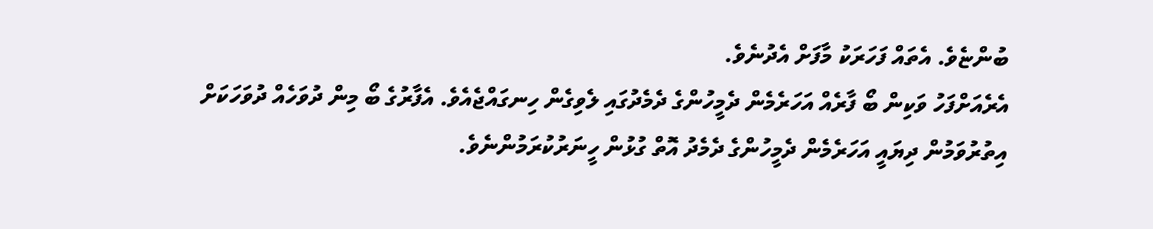ބުންޏެވެ. އެތައް ފަހަރަކު މާފަށް އެދުނެވެ.
އެރެއަށްފަހު ވަކިން ބޯ ފާރެއް އަހަރެމެން ދެމީހުންގެ ދެމެދުގައި ލެވިގެން ހިނގައްޖެއެވެ. އެފާރުގެ ބޯ މިން ދުވަހެއް ދުވަހަކަށް އިތުރުވަމުން ދިޔައީ އަހަރެމެން ދެމީހުންގެ ދެމެދު އޮތް ގުޅުން ހީނަރުކުރަމުންނެވެ.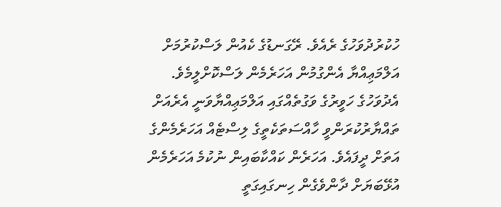ހުކުރުދުވަހުގެ ރެއެވެ. ރޭގަނޑުގެ ކެއުން ލަސްކުރުމަށް އަލްމަޢިއްޔާ އެންގުމުން އަހަރެމެން ލަސްކޮށްލީމެވެ. އެދުވަހުގެ ހަވީރުގެ ވަގުތެއްގައި އަލްމަޢިއްޔާވަނީ އެރެއަށް ތައްޔާރުކުރަންވީ ހާއްސަތަކެތީގެ ލިސްޓެއް އަހަރެމެންގެ އަތަށް ދީފައެވެ. އަހަރެން ކައްކާބައިން ނުކުމެ އަހަރެމެން އުޅޭބަޔަށް ދާންވެގެން ހިނގައިގަތީ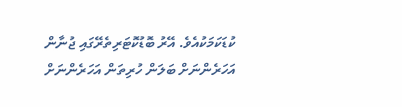ކުޑަކަމަކުއެވެ. އޭރު ބޮޑުކޮޓަރިތެރޭގައި ޖުނާން އަހަރެންނަށް ބަލަން ހުރިތަން އަހަރެންނަށް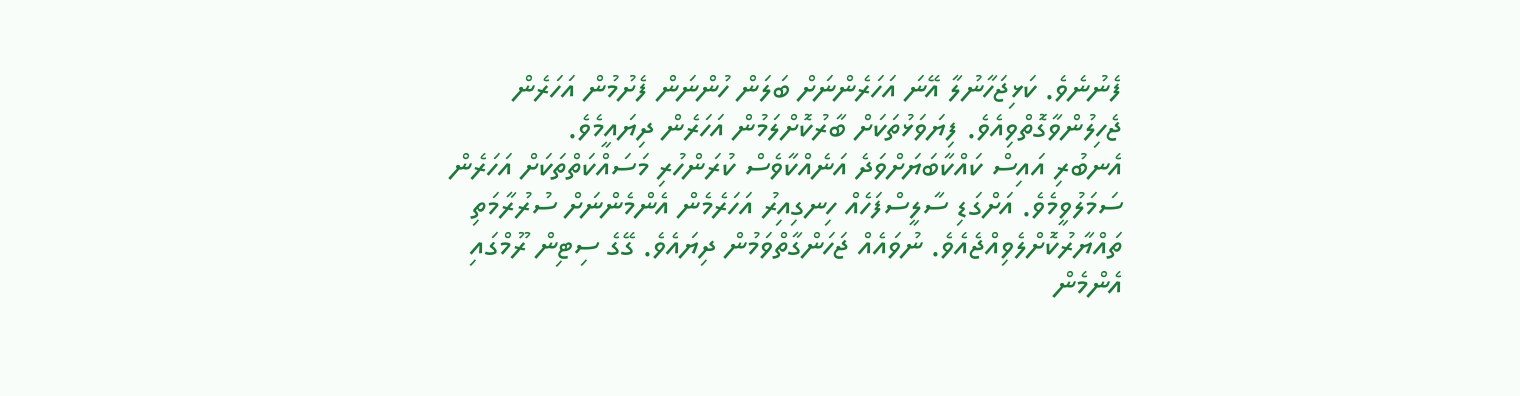ފެނުނެވެ. ކަޅިޖަހާނުލާ އޭނަ އަހަރެންނަށް ބަލަން ހުންނަން ފެށުމުން އަހަރެން ޖެހިލުންވާގޮތްވިއެވެ. ފިޔަވަޅުތަކަށް ބާރުކޮށްލަމުން އަހަރެން ދިޔައީމެވެ.
އެނބުރި އައިސް ކައްކާބަޔަށްވަދެ އަނެއްކާވެސް ކުރަންހުރި މަސައްކަތްތަކަށް އަހަރެން ސަމަލުވީމެވެ. އަށްގަޑި ސާލީސްފަހެއް ހިނގިއިރު އަހަރެމެން އެންމެންނަށް ސުރުރާމަތި ތައްޔާރުކޮށްލެވިއްޖެއެވެ. ނުވައެއް ޖަހަންގާތްވަމުން ދިޔައެވެ. ގޭގެ ސިޓިން ރޫމްގައި އެންމެން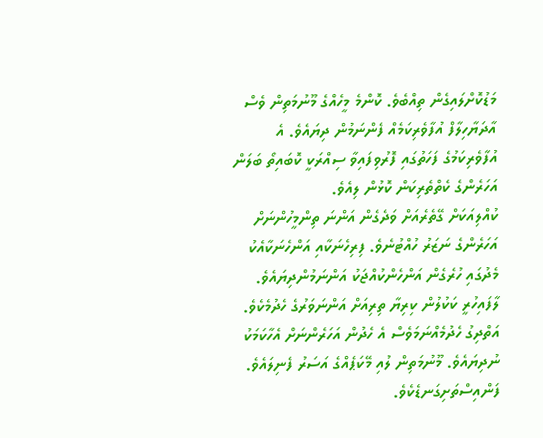މަޑުކޮށްލައިގެން ތިއްބެވެ. ކޮންމެ މީހެއްގެ މޫނުމަތިން ވެސް އާދަޔާހިލާފް އުފާވެރިކަމެއް ފެންނަމުން ދިޔައެވެ. އެ އުފާވެރިކަމުގެ ފަހަތުގައި ފޮރުވިފައިވާ ސިއްރަކީ ކޮބައިތޯ ބަލަން އަހަރެންގެ ކެތްތެރިކަން ކޮޅުން ލިއެވެ.
ކުއްލިއަކަށް ގޭތެރެއަށް ވަދެގެން އަންނަ ތިންމީހުންނަށް އަހަރެންގެ ނަޒަރު ހުއްޓުނެވެ. ފިރިހެނަކާއި އަންހެނަކާއެކު މެދުގައި ހުރެގެން އަންހެންކުއްޖަކު އަންނަމުންދިޔައެވެ. ލާފައިހުރީ ކަކުލުން ކިރިޔާ ތިރިއަށް އަންނަވަރުގެ ހެދުމެކެވެ. އަތްދިގު ހެދުމެއްނަމަވެސް އެ ހެދުން އަހަރެންނަށް އެހާކަމަކު ނުދިޔައެވެ. މޫނުމަތިން ލުއި މޭކަޕެއްގެ އަސަރު ފެނިލައެވެ. ފަންއިސްތަށިގަނޑެކެވެ.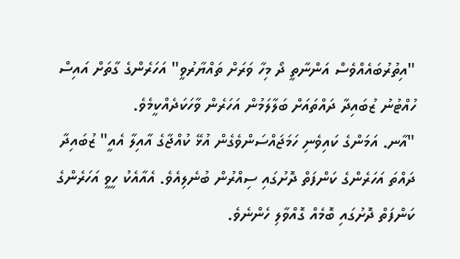"އިތުރުބައެއްވެސް އަންނާތީ ދޯ މިހާ ވަރަށް ތައްޔާރުވީ" އަހަރެންގެ ގާތަށް އައިސް ހުއްޓުނު ޒުބައިދާ ދައްތައަށް ބަލާލަމުން އަހަރެން ވާހަކަދެއްކީމެވެ.
"އާނ. އަމަންގެ ކައިވެނި ހަމަޖައްސަންވެގެން އުޅޭ ކުއްޖާގެ އާއިލާ އެއީ" ޒުބައިދާ ދައްތަ އަހަރެންގެ ކަންފަތް ދޮށުގައި ސިއްރުން ބުނެލިއެވެ. އެއާއެކު ހީވީ އަހަރެންގެ ކަންފަތް ދޮށުގައި ބޮމެއް ގޮއްވާލި ހެންނެވެ.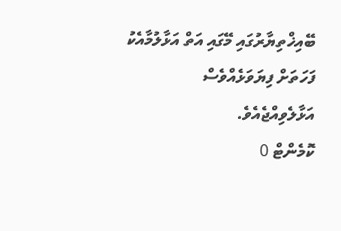ބޭއިޚްތިޔާރުގައި މޭގައި އަތް އަޅާލުމާއެކު ފަހަތަށް ފިޔަވަޅެއްވެސް އަޅާލެވިއްޖެއެވެ.
ކޮމެންޓް 0